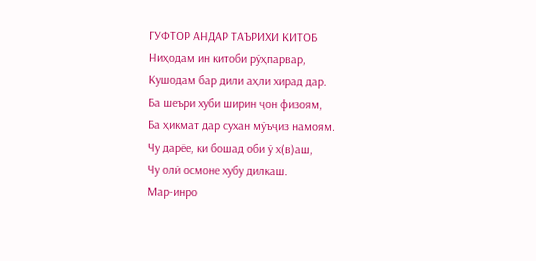ГУФТОР АНДАР ТАЪРИХИ КИТОБ
Ниҳодам ин китоби рӯҳпарвар,
Кушодам бар дили аҳли хирад дар.
Ба шеъри хуби ширин ҷон физоям,
Ба ҳикмат дар сухан мӯъҷиз намоям.
Чу дарёе, ки бошад оби ӯ х(в)аш,
Чу олӣ осмоне хубу дилкаш.
Мар-инро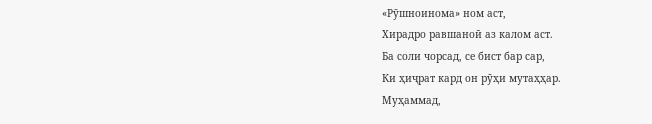«Рӯшноинома» ном аст,
Хирадро равшаноӣ аз калом аст.
Ба соли чорсад, се бист бар сар,
Ки ҳиҷрат кард он рӯҳи мутаҳҳар.
Муҳаммад,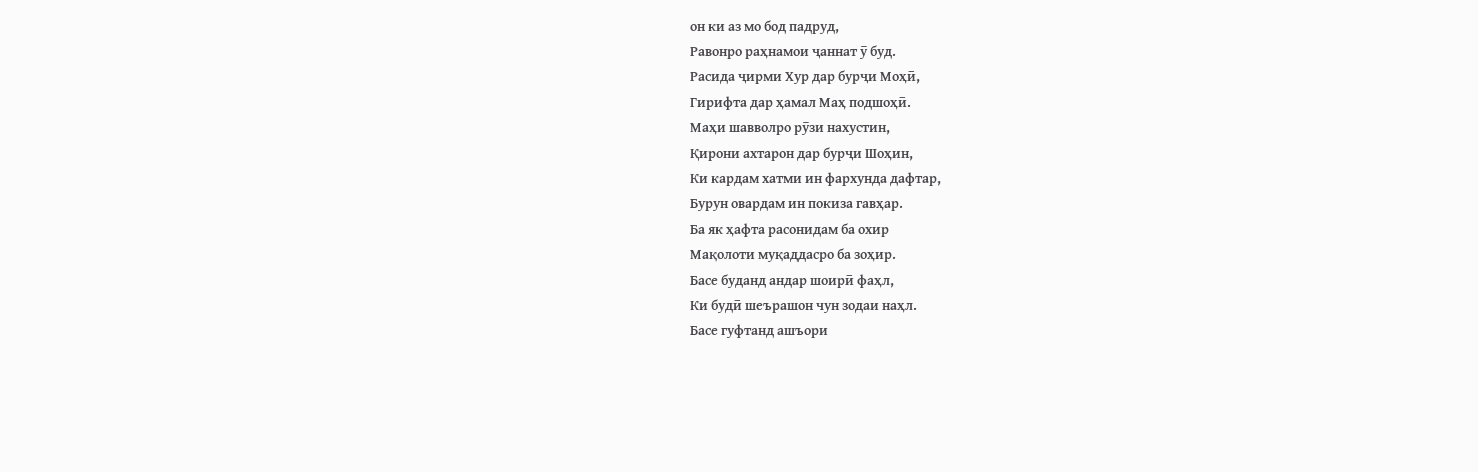он ки аз мо бод падруд,
Равонро раҳнамои ҷаннат ӯ буд.
Расида ҷирми Хур дар бурҷи Моҳӣ,
Гирифта дар ҳамал Маҳ подшоҳӣ.
Маҳи шавволро рӯзи нахустин,
Қирони ахтарон дар бурҷи Шоҳин,
Ки кардам хатми ин фархунда дафтар,
Бурун овардам ин покиза гавҳар.
Ба як ҳафта расонидам ба охир
Мақолоти муқаддасро ба зоҳир.
Басе буданд андар шоирӣ фаҳл,
Ки будӣ шеърашон чун зодаи наҳл.
Басе гуфтанд ашъори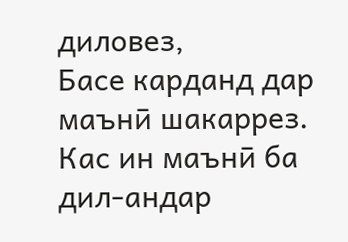диловез,
Басе карданд дар маънӣ шакаррез.
Кас ин маънӣ ба дил-андар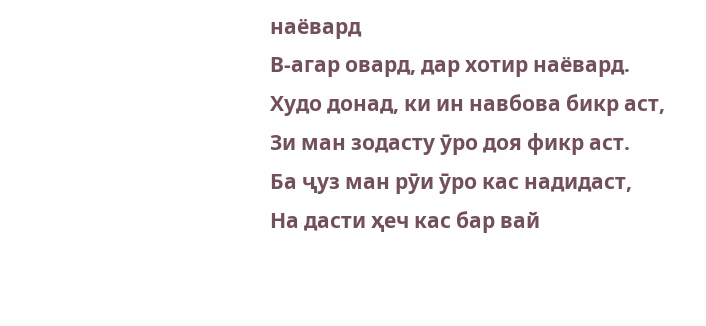наёвард
В-агар овард, дар хотир наёвард.
Худо донад, ки ин навбова бикр аст,
Зи ман зодасту ӯро доя фикр аст.
Ба ҷуз ман рӯи ӯро кас надидаст,
На дасти ҳеч кас бар вай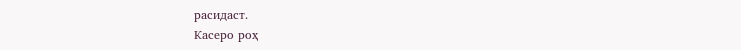расидаст.
Касеро роҳ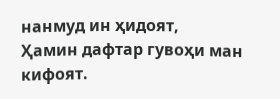нанмуд ин ҳидоят,
Ҳамин дафтар гувоҳи ман кифоят.